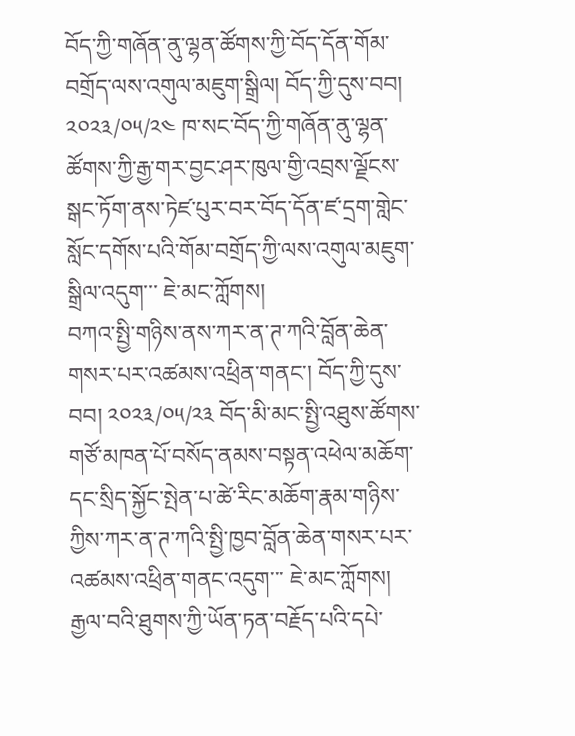བོད་ཀྱི་གཞོན་ནུ་ལྷན་ཚོགས་ཀྱི་བོད་དོན་གོམ་བགྲོད་ལས་འགུལ་མཇུག་སྒྲིལ། བོད་ཀྱི་དུས་བབ། ༢༠༢༣/༠༥/༢༤ ཁ་སང་བོད་ཀྱི་གཞོན་ནུ་ལྷན་ཚོགས་ཀྱི་རྒྱ་གར་བྱང་ཤར་ཁུལ་གྱི་འབྲས་ལྗོངས་སྒང་ཏོག་ནས་ཏེཛ་པུར་བར་བོད་དོན་ཛ་དྲག་གླེང་སློང་དགོས་པའི་གོམ་བགྲོད་ཀྱི་ལས་འགུལ་མཇུག་སྒྲིལ་འདུག་་་ ཇེ་མང་ཀློགས།
བཀའ་སྤྱི་གཉིས་ནས་ཀར་ན་ཊ་ཀའི་བློན་ཆེན་གསར་པར་འཚམས་འཕྲིན་གནང་། བོད་ཀྱི་དུས་བབ། ༢༠༢༣/༠༥/༢༣ བོད་མི་མང་སྤྱི་འཐུས་ཚོགས་གཙོ་མཁན་པོ་བསོད་ནམས་བསྟན་འཕེལ་མཆོག་དང་སྲིད་སྐྱོང་སྤེན་པ་ཚེ་རིང་མཆོག་རྣམ་གཉིས་ཀྱིས་ཀར་ན་ཊ་ཀའི་སྤྱི་ཁྱབ་བློན་ཆེན་གསར་པར་འཚམས་འཕྲིན་གནང་འདུག་་་ ཇེ་མང་ཀློགས།
རྒྱལ་བའི་ཐུགས་ཀྱི་ཡོན་ཏན་བརྗོད་པའི་དཔེ་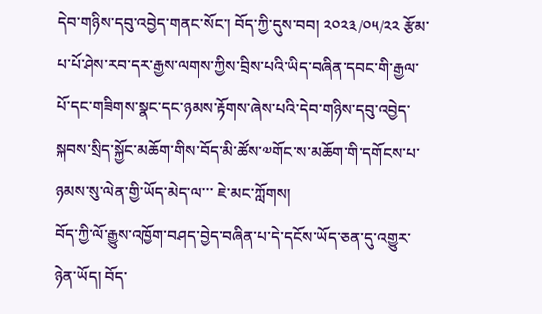དེབ་གཉིས་དབུ་འབྱེད་གནང་སོང་། བོད་ཀྱི་དུས་བབ། ༢༠༢༣/༠༥/༢༢ རྩོམ་པ་པོ་ཤེས་རབ་དར་རྒྱས་ལགས་ཀྱིས་བྲིས་པའི་ཡིད་བཞིན་དབང་གི་རྒྱལ་པོ་དང་གཟིགས་སྣང་དང་ཉམས་རྟོགས་ཞེས་པའི་དེབ་གཉིས་དབུ་འབྱེད་སྐབས་སྲིད་སྐྱོང་མཆོག་གིས་བོད་མི་ཚོས་༧གོང་ས་མཆོག་གི་དགོངས་པ་ཉམས་སུ་ལེན་གྱི་ཡོད་མེད་ལ་་་ ཇེ་མང་ཀློགས།
བོད་ཀྱི་ལོ་རྒྱུས་འཁྱོག་བཤད་བྱེད་བཞིན་པ་དེ་དངོས་ཡོད་ཅན་དུ་འགྱུར་ཉེན་ཡོད། བོད་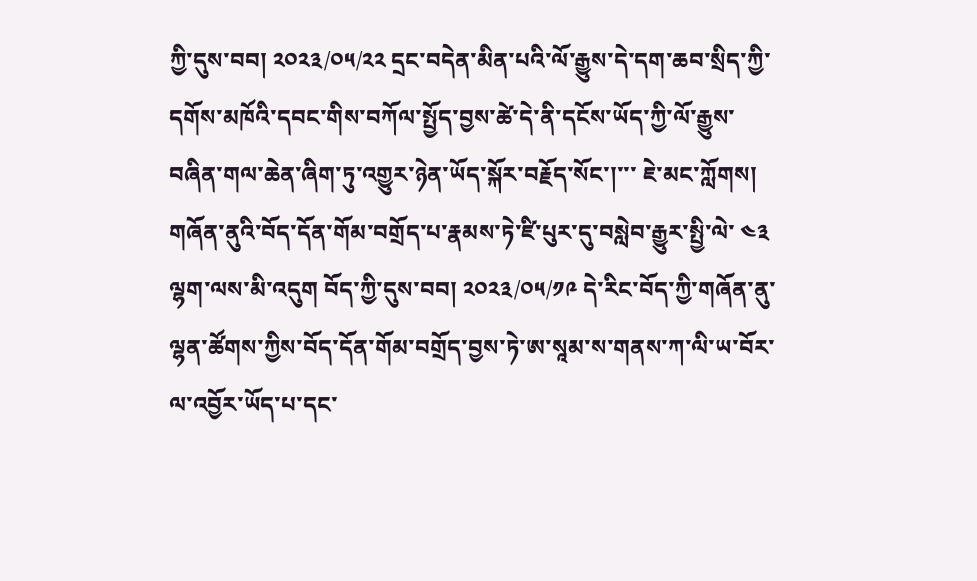ཀྱི་དུས་བབ། ༢༠༢༣/༠༥/༢༢ དྲང་བདེན་མིན་པའི་ལོ་རྒྱུས་དེ་དག་ཆབ་སྲིད་ཀྱི་དགོས་མཁོའི་དབང་གིས་བཀོལ་སྤྱོད་བྱས་ཚེ་དེ་ནི་དངོས་ཡོད་ཀྱི་ལོ་རྒྱུས་བཞིན་གལ་ཆེན་ཞིག་ཏུ་འགྱུར་ཉེན་ཡོད་སྐོར་བརྗོད་སོང་།་་་ ཇེ་མང་ཀློགས།
གཞོན་ནུའི་བོད་དོན་གོམ་བགྲོད་པ་རྣམས་ཏེ་ཛི་པུར་དུ་བསླེབ་རྒྱུར་སྤྱི་ལེ་ ༤༣ ལྷག་ལས་མི་འདུག བོད་ཀྱི་དུས་བབ། ༢༠༢༣/༠༥/༡༩ དེ་རིང་བོད་ཀྱི་གཞོན་ནུ་ལྷན་ཚོགས་ཀྱིས་བོད་དོན་གོམ་བགྲོད་བྱས་ཏེ་ཨ་སཱམ་ས་གནས་ཀ་ལི་ཡ་བོར་ལ་འབྱོར་ཡོད་པ་དང་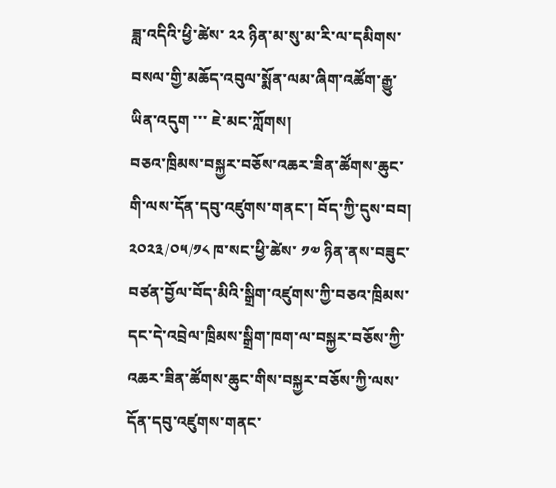ཟླ་འདིའི་ཕྱི་ཚེས་ ༢༢ ཉིན་མ་སུ་མ་རི་ལ་དམིགས་བསལ་གྱི་མཆོད་འབུལ་སྨོན་ལམ་ཞིག་འཚོག་རྒྱུ་ཡིན་འདུག ་་་ ཇེ་མང་ཀློགས།
བཅའ་ཁྲིམས་བསྐྱར་བཅོས་འཆར་ཟིན་ཚོགས་ཆུང་གི་ལས་དོན་དབུ་འཛུགས་གནང་། བོད་ཀྱི་དུས་བབ། ༢༠༢༣/༠༥/༡༨ ཁ་སང་ཕྱི་ཚེས་ ༡༧ ཉིན་ནས་བཟུང་བཙན་བྱོལ་བོད་མིའི་སྒྲིག་འཛུགས་ཀྱི་བཅའ་ཁྲིམས་དང་དེ་འབྲེལ་ཁྲིམས་སྒྲིག་ཁག་ལ་བསྐྱར་བཅོས་ཀྱི་འཆར་ཟིན་ཚོགས་ཆུང་གིས་བསྐྱར་བཅོས་ཀྱི་ལས་དོན་དབུ་འཛུགས་གནང་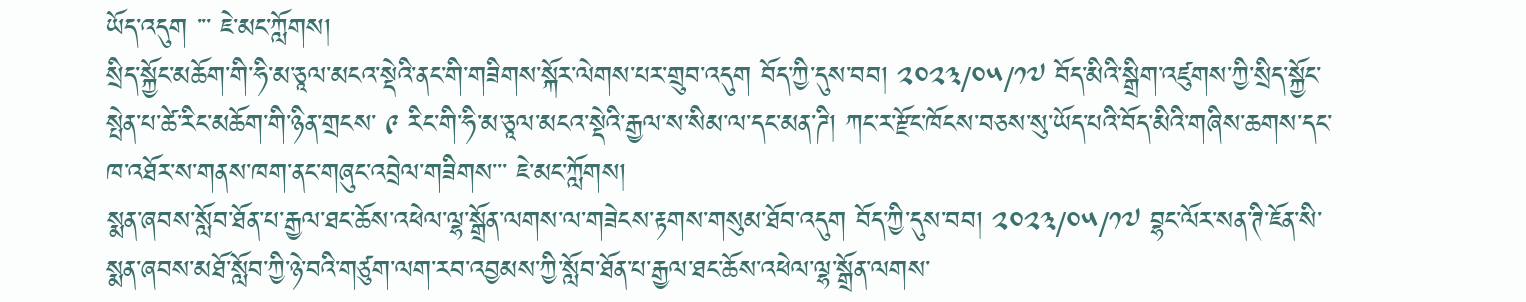ཡོད་འདུག ་་་ ཇེ་མང་ཀློགས།
སྲིད་སྐྱོང་མཆོག་གི་ཧི་མ་ཅཱལ་མངའ་སྡེའི་ནང་གི་གཟིགས་སྐོར་ལེགས་པར་གྲུབ་འདུག བོད་ཀྱི་དུས་བབ། ༢༠༢༣/༠༥/༡༧ བོད་མིའི་སྒྲིག་འཛུགས་ཀྱི་སྲིད་སྐྱོང་སྤེན་པ་ཚེ་རིང་མཆོག་གི་ཉིན་གྲངས་ ༩ རིང་གི་ཧི་མ་ཅཱལ་མངའ་སྡེའི་རྒྱལ་ས་སིམ་ལ་དང་མན་ཌི། ཀང་ར་རྫོང་ཁོངས་བཅས་སུ་ཡོད་པའི་བོད་མིའི་གཞིས་ཆགས་དང་ཁ་འཐོར་ས་གནས་ཁག་ནང་གཞུང་འབྲེལ་གཟིགས་་་ ཇེ་མང་ཀློགས།
སྨན་ཞབས་སློབ་ཐོན་པ་རྒྱལ་ཐང་ཆོས་འཕེལ་ལྷ་སྒྲོན་ལགས་ལ་གཟེངས་རྟགས་གསུམ་ཐོབ་འདུག བོད་ཀྱི་དུས་བབ། ༢༠༢༣/༠༥/༡༧ བྷང་ལོར་སན་ཊི་ཇོན་སི་སྨན་ཞབས་མཐོ་སློབ་ཀྱི་ཉེ་བའི་གཙུག་ལག་རབ་འབྱམས་ཀྱི་སློབ་ཐོན་པ་རྒྱལ་ཐང་ཆོས་འཕེལ་ལྷ་སྒྲོན་ལགས་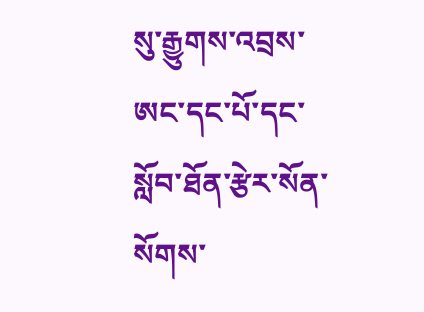སུ་རྒྱུགས་འབྲས་ཨང་དང་པོ་དང་སློབ་ཐོན་རྩེར་སོན་སོགས་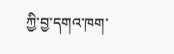ཀྱི་བྱ་དགའ་ཁག་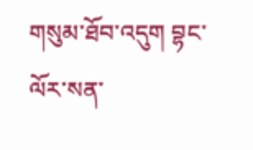གསུམ་ཐོབ་འདུག བྷང་ལོར་སན་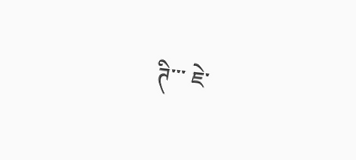ཊི་་་ ཇེ་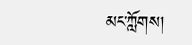མང་ཀློགས།